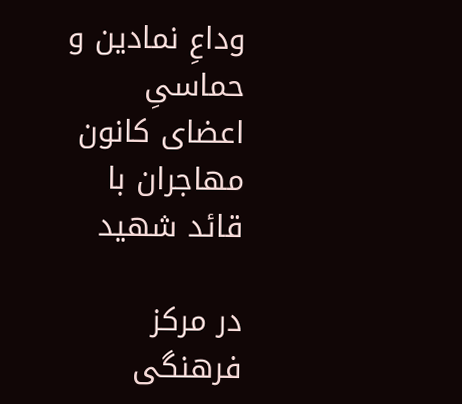وداعِ نمادین و حماسیِ اعضای کانون مهاجران با قائد شهید

در مرکز فرهنگی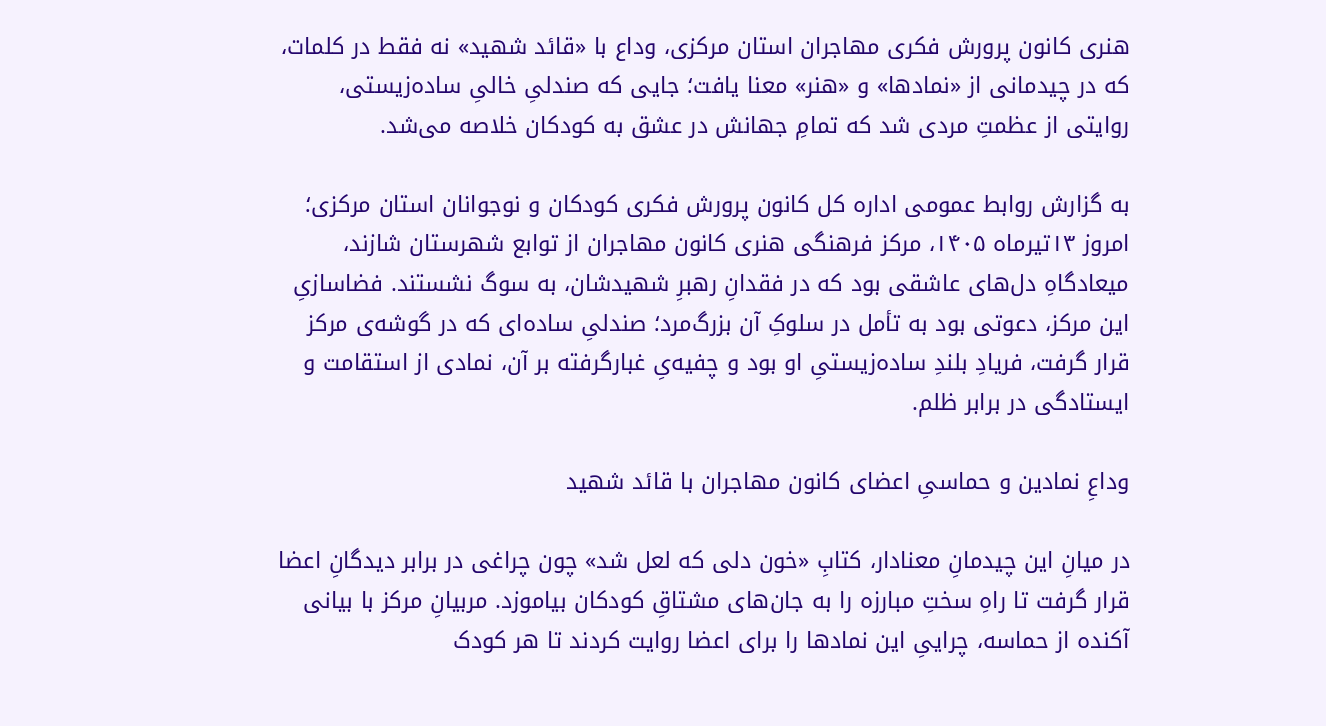هنری کانون پرورش فکری مهاجران استان مرکزی، وداع با «قائد شهید» نه فقط در کلمات، که در چیدمانی از «نمادها» و «هنر» معنا یافت؛ جایی که صندلیِ خالیِ ساده‌زیستی، روایتی از عظمتِ مردی شد که تمامِ جهانش در عشق به کودکان خلاصه می‌شد.

به گزارش روابط عمومی اداره کل کانون پرورش فکری کودکان و نوجوانان استان مرکزی؛ امروز ۱۳تیرماه ۱۴۰۵، مرکز فرهنگی هنری کانون مهاجران از توابع شهرستان شازند، میعادگاهِ دل‌های عاشقی بود که در فقدانِ رهبرِ شهیدشان، به سوگ نشستند. فضاسازیِ این مرکز، دعوتی بود به تأمل در سلوکِ آن بزرگ‌مرد؛ صندلیِ ساده‌ای که در گوشه‌ی مرکز قرار گرفت، فریادِ بلندِ ساده‌زیستیِ او بود و چفیه‌یِ غبارگرفته بر آن، نمادی از استقامت و ایستادگی در برابر ظلم.

وداعِ نمادین و حماسیِ اعضای کانون مهاجران با قائد شهید

در میانِ این چیدمانِ معنادار، کتابِ «خون دلی که لعل شد» چون چراغی در برابر دیدگانِ اعضا قرار گرفت تا راهِ سختِ مبارزه را به جان‌های مشتاقِ کودکان بیاموزد. مربیانِ مرکز با بیانی آکنده از حماسه، چراییِ این نمادها را برای اعضا روایت کردند تا هر کودک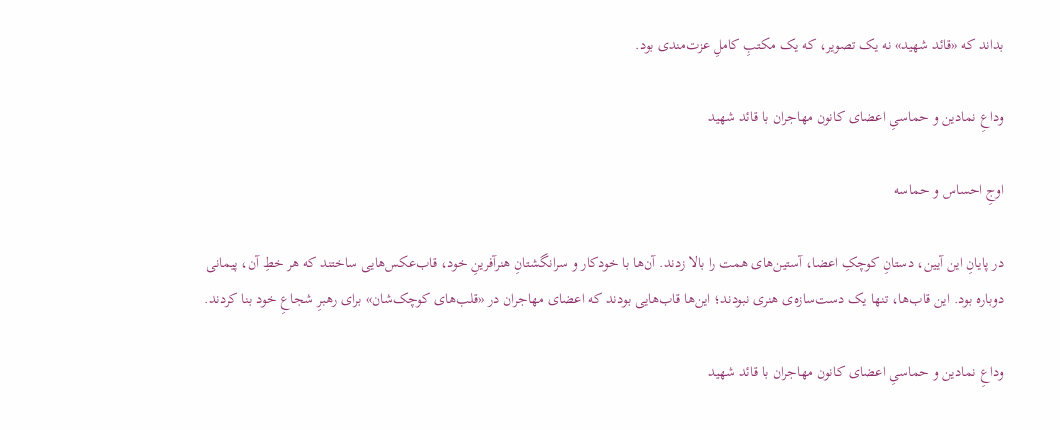بداند که «قائد شهید» نه یک تصویر، که یک مکتبِ کاملِ عزت‌مندی بود.

وداعِ نمادین و حماسیِ اعضای کانون مهاجران با قائد شهید

اوجِ احساس و حماسه

در پایانِ این آیین، دستانِ کوچکِ اعضا، آستین‌های همت را بالا زدند. آن‌ها با خودکار و سرانگشتانِ هنرآفرینِ خود، قاب‌عکس‌هایی ساختند که هر خطِ آن، پیمانی دوباره بود. این قاب‌ها، تنها یک دست‌سازه‌ی هنری نبودند؛ این‌ها قاب‌هایی بودند که اعضای مهاجران در «قلب‌های کوچک‌شان» برای رهبرِ شجاعِ خود بنا کردند.

وداعِ نمادین و حماسیِ اعضای کانون مهاجران با قائد شهید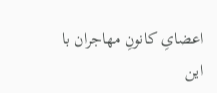اعضایِ کانونِ مهاجران با این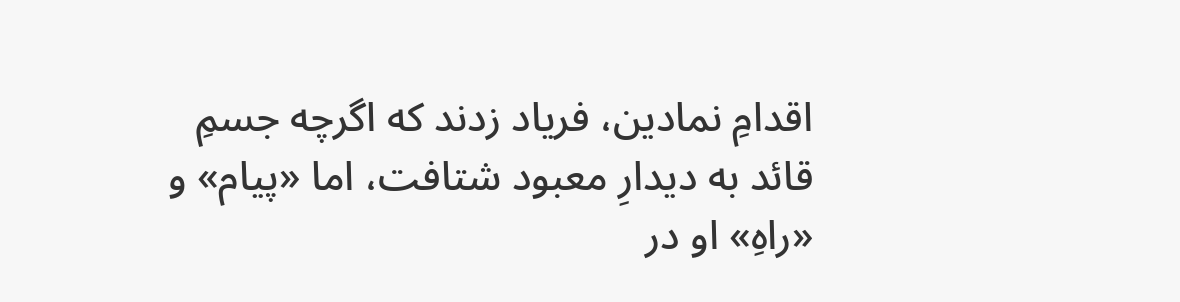اقدامِ نمادین، فریاد زدند که اگرچه جسمِ قائد به دیدارِ معبود شتافت، اما «پیام» و «راهِ» او در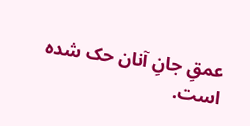عمقِ جانِ آنان حک شده است.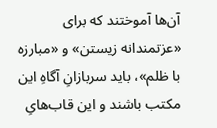آن‌ها آموختند که برای «عزتمندانه زیستن» و «مبارزه با ظلم»، باید سربازانِ آگاهِ این مکتب باشند و این قاب‌هایِ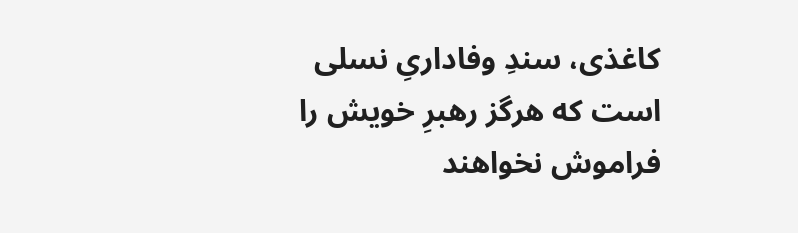کاغذی، سندِ وفاداریِ نسلی است که هرگز رهبرِ خویش را فراموش نخواهند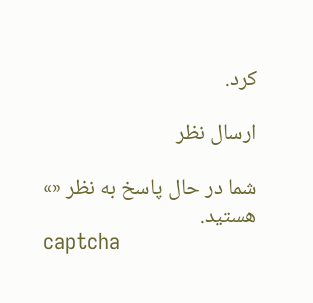کرد.

ارسال نظر

شما در حال پاسخ به نظر «» هستید.
captcha